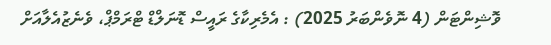ވޮޝިންޓަން (4 ނޮވެންބަރު 2025) : އެމެރިކާގެ ރައީސް ޑޮނަލްޑް ޓްރަމްޕް، ވެނެޒުއެލާއަށް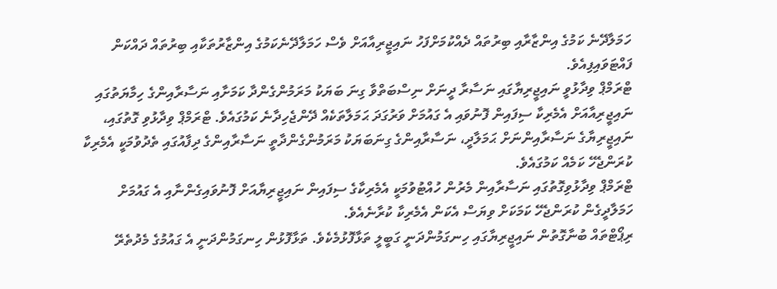ހަމަލާދޭނެ ކަމުގެ އިންޒާރާއި ބިރުތައް ދެއްކުމަށްފަހު ނައިޖީރިއާއަށް ވެސް ހަމަލާދޭނެކަމުގެ އިންޒާރުތަކާއި ބިރުތައް ދައްކަން ފައްޓަވައިފިއެވެ.
ޓްރަމްޕް ވިދާޅުވީ ނައިޖީރިޔާގައި ނަސާރާ ދީނަށް ނިސްބަތްވާ ގިނަ ބަޔަކު މަރަމުންގެންދާ ކަމަށާއި ނަސާރާއިންގެ ހިމާޔަތުގައި ނައިޖީރިއާއަށް އެމެރިކާ ސިފައިން ފޮނުވައި އެ ގައުމަށް ވަރުގަދަ ޙަމަލާތަކެއް ދޭންޖެހިދާނެ ކަމުގައެވެ. ޓްރަމްޕް ވިދާޅުވި ގޮތުގައި، ނައިޖީރިޔާގެ ނަސާރާއިންނަށް ޙަމަލާދީ، ނަސާރާއިންގެ ގިނަބަޔަކު މަރަމުންގެންދާތީ ނަސާރާއިންގެ ދިފާއުގައި ތެދުވުމަކީ އެމެރިކާ ކުރަންޖެހޭ ކަމެއް ކަމުގައެވެ.
ޓްރަމްޕް ވިދާޅުވިގޮތުގައި ނަސާރާއިން މެރުން ހުއްޓުވުމަކީ އެމެރިކާގެ ސިފައިން ނައިޖީރިޔާއަށް ފޮނުވައިގެންނާއި އެ ގައުމަށް ހަމަލާދީގެން ކުރަންޖެހޭ ކަމަކަށް ވިޔަސް އެކަން އެމެރިކާ ކުރާނެއެވެ.
ރިޕޯޓްތައް ބުނާގޮތުން ނައިޖީރިޔާގައި ހިނގަމުންދަނީ ގަބީލީ ތަޅާފޮޅުމެކެވެ. ތަޅާފޮޅުން ހިނގަމުންދަނީ އެ ގައުމުގެ މެދުތެރޭ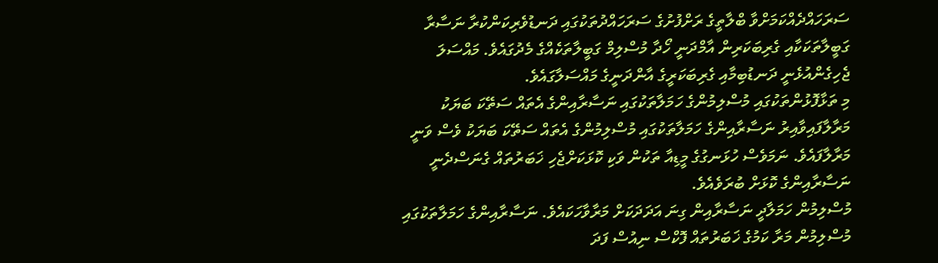ސަރަހައްދެއްކަމަށްވާ ބްލާތީގެ ރަށްފުށުގެ ސަރަހައްދުތަކުގައި ދަނޑުވެރިކަންކުރާ ނަސާރާ ގަބީލާތަކަކާއި ގެރިބަކަރިން އާމްދަނީ ހޯދާ މުސްލިމް ގަބީލާތަކެއްގެ މެދުގައެވެ. މައްސަލަ ޖެހިގެންއުޅެނީ ދަނޑުބިމާއި ގެރިބަކަރީގެ އާންދަނީގެ މައްސަލާގައެވެ.
މި ތަޅާފޮޅުންތަކުގައި މުސްލިމުންގެ ހަމަލާތަކުގައި ނަސާރާއިންގެ އެތައް ސަތޭކަ ބަޔަކު މަރާލާފައިވާއިރު ނަސާރާއިންގެ ހަމަލާތަކުގައި މުސްލިމުންގެ އެތައް ސަތޭކަ ބަޔަކު ވެސް ވަނީ މަރާލާފައެވެ. ނަމަވެސް ހުޅަނގުގެ މީޑިއާ ތަކުން ވަކި ކޮޅަކަށްޖެހި ޚަބަރުތައް ގެނަސްދެނީ ނަސާރާއިންގެ ކޮޅަށް ބުރަވެއެވެ.
މުސްލިމުން ހަމަލާދީ ނަސާރާއިން ގިނަ އަދަދަކަށް މަރާވާހަކައެވެ. ނަސާރާއިންގެ ހަމަލާތަކުގައި މުސްލިމުން މަރާ ކަމުގެ ޚަބަރުތައް ފޮކްސް ނިއުސް ފަދަ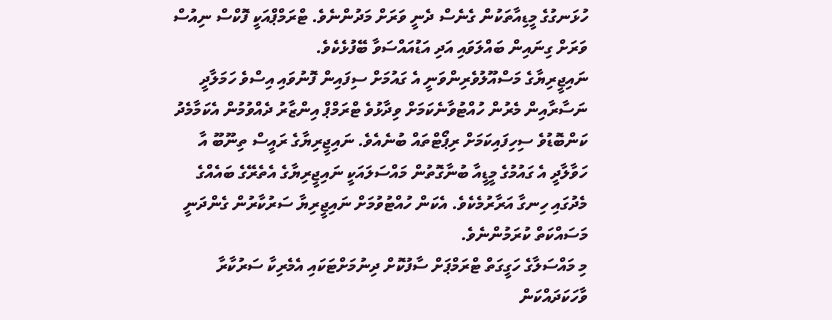ހުޅަނގުގެ މީޑިއާތަކުން ގެނެސް ދެނީ ވަރަށް މަދުންނެވެ. ޓްރަމްޕްއަކީ ފޮކްސް ނިއުސް ވަރަށް ގިނައިން ބައްލަވައި އަދި އަޑުއައްސަވާ ބޭފުޅެކެވެ.
ނައިޖީރިޔާގެ މަސްއޫލުވެރިންވަނީ އެ ގައުމަށް ސިފައިން ފޮނުވައި އިސްވެ ހަމަލާދީ ނަސާރާއިން މެރުން ހުއްޓުވާނެކަމަށް ވިދާޅުވެ ޓްރަމްޕް އިންޒާރު ދެއްވުމުން އެކަމާމެދު ކަންބޮޑުވެ ސިހިފައިކަމަށް ރިޕޯޓްތައް ބުނެއެވެ. ނައިޖީރިޔާގެ ރައީސް ތިނޫބޫ އާ ހަވާލާދީ އެ ގައުމުގެ މީޑީއާ ބުނާގޮތުން މައްސަލައަކީ ނައިޖީރިޔާގެ އެތެރޭގެ ބައެއްގެ މެދުގައި ހިނގާ އަރާރުމެކެވެ. އެކަން ހުއްޓުވުމަށް ނައިޖީރިޔާ ސަރުކާރުން ގެންދަނީ މަސައްކަތް ކުރަމުންނެވެ.
މި މައްސަލާގެ ހަގީގަތް ޓްރަމްޕަށް ސާފުކޮށް ދިނުމަށްޓަކައި އެމެރިކާ ސަރުކާރާ ވާހަކަދައްކަން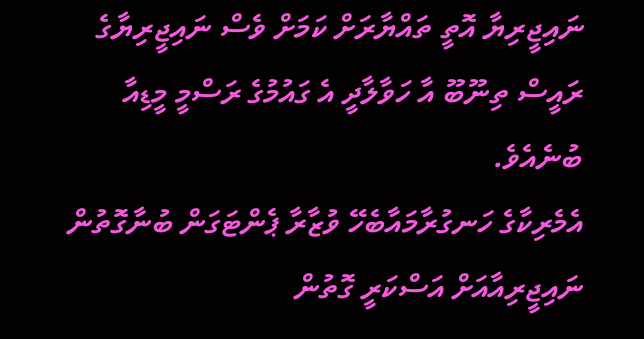ނައިޖީރިޔާ އޮތީ ތައްޔާރަށް ކަމަށް ވެސް ނައިޖީރިޔާގެ ރައީސް ތިނޫބޫ އާ ހަވާލާދީ އެ ގައުމުގެ ރަސްމީ މީޑިއާ ބުނެއެވެ.
އެމެރިކާގެ ހަނގުރާމައާބެހޭ ވުޒާރާ ޕެންޓަގަން ބުނާގޮތުން ނައިޖީރިއާއަށް އަސްކަރީ ގޮތުން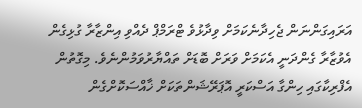އަރައިގަންނަން ޖެހިދާނެކަމަށް ވިދާޅުވެ ޓްރަމްޕް ދެއްވި އިންޒާރާ ގުޅިގެން އެވުޒާރާ ގެންދަނީ އެކަމަށް ވަރަށް ބޮޑަށް ތައްޔާރުވަމުންނެވެ. މިގޮތުން އެފްރިކާގައި ހިންގާ އަސްކަރީ އޮޕަރޭޝަންތަކަށް ޚާއްސަކޮށްގެން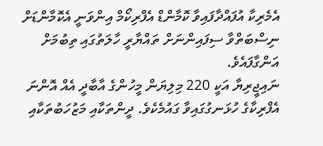އެމެރިކާ އުފައްދާފައިވާ ކޮމާންޑް އެފްރިކޯމް އިންވަނީ އެކޮމާންޑަށް ނިސްބަތްވާ ސިފައިންނަށް ތައްޔާރީ ހާލަތުގައި ތިބުމަށް އަންގާފައެވެ.
ނައިޖީރިޔާ އަކީ 220 މިލިޔަން މީހުންގެ އާބާދީ އެއް އޮންނަ އެފްރިކާގެ ހުޅަނގުގައިވާ ގައުމެކެވެ. ދީންތަކާއި މަޒުހަބުތަކާއި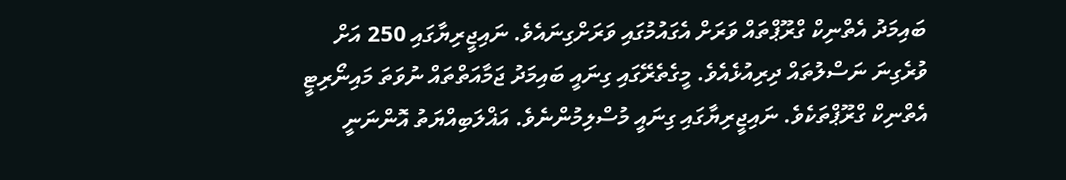ބައިމަދު އެތްނިކް ގްރޫޕްތައް ވަރަށް އެގައުމުގައި ވަރަށްގިނައެވެ. ނައިޖީރިޔާގައި 250 އަށް ވުރެގިނަ ނަސްލުތައް ދިރިއުޅެއެވެ. މީގެތެރޭގައި ގިނައީ ބައިމަދު ޖަމާއަތްތައް ނުވަތަ މައިނޯރިޓީ އެތްނިކް ގްރޫޕްތަކެވެ. ނައިޖީރިޔާގައި ގިނައީ މުސްލިމުންނެވެ. އަޣްލަބިއްޔަތު އޮންނަނީ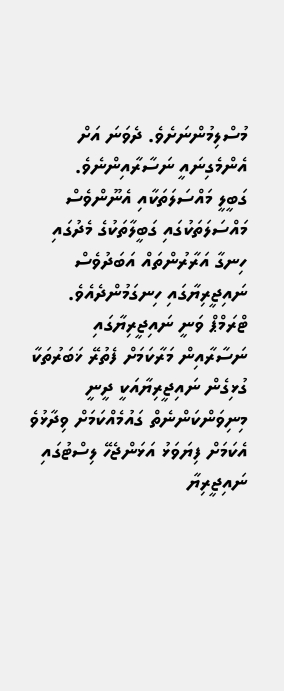މުސްލިމުންނަށެވެ. ދެވަނަ އަށް އެންމެގިނައީ ނަސާރާއިންނެވެ.
ގަބީލީ މައްސަލަތަކާއި އެނޫންވެސް މައްސަލަތަކުގައި ގަބީލާތަކުގެ މެދުގައި ހިނގާ އަރާރުންތައް އަބަދުވެސް ނައިޖީރިޔާގައި ހިނގަމުންދެއެވެ. ޓްރަމްޕް ވަނީ ނައިޖީރިޔާގައި ނަސާރާއިން މަރާކަމަށް ފެތުރޭ ޚަބަރުތަކާ ގުޅިގެން ނައިޖީރިޔާއަކީ ދީނީ މިނިވަންކަންނެތް ގައުމެއްކަމަށް ވިދާޅުވެ އެކަމަށް ފިޔަވަޅު އަޅަންޖެހޭ ލިސްޓުގައި ނައިޖީރިޔާ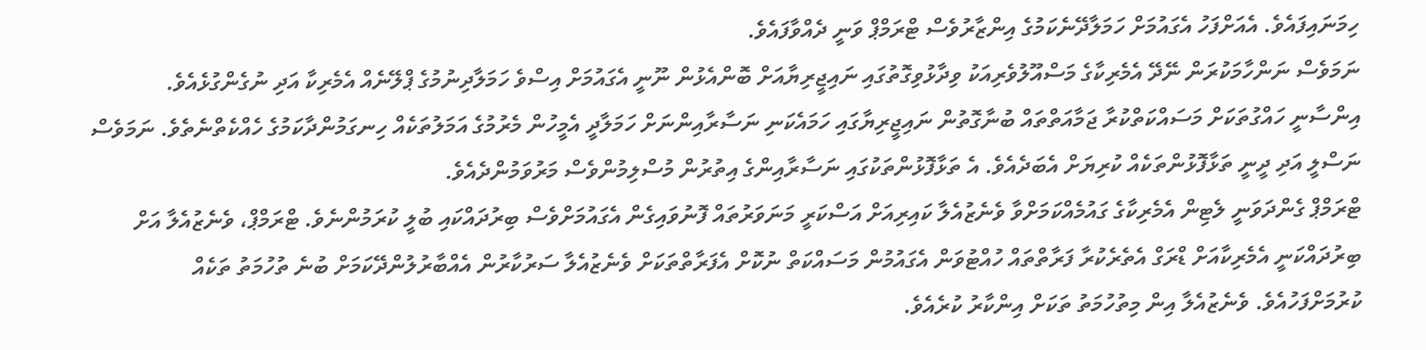ހިމަނައިފައެވެ. އެއަށްފަހު އެގައުމަށް ހަމަލާދޭނެކަމުގެ އިންޒާރުވެސް ޓްރަމްޕް ވަނީ ދެއްވާފައެވެ.
ނަމަވެސް ނަންހާމަކުރަން ނޭދޭ އެމެރިކާގެ މަސްއޫލުވެރިއަކު ވިދާޅުވިގޮތުގައި ނައިޖީރިޔާއަށް ބޮންއެޅުން ނޫނީ އެގައުމަށް އިސްވެ ހަމަލާދިނުމުގެ ޕްލޭނެއް އެމެރިކާ އަދި ނުގެންގުޅެއެވެ.
އިންސާނީ ހައްގުތަކަށް މަސައްކަތްކުރާ ޖަމާއަތްތައް ބުނާގޮތުން ނައިޖީރިޔާގައި ހަމައެކަނި ނަސާރާއިންނަށް ހަމަލާދީ އެމީހުން މެރުމުގެ އަމަލުތަކެއް ހިނގަމުންދާކަމުގެ ހެއްކެތްނެތެވެ. ނަމަވެސް ނަސްލީ އަދި ދީނީ ތަޅާފޮޅުންތަކެއް ކުރިޔަށް އެބަދެއެވެ. އެ ތަޅާފޮޅުންތަކުގައި ނަސާރާއިންގެ އިތުރުން މުސްލިމުންވެސް މަރުވަމުންދެއެވެ.
ޓްރަމްޕް ގެންދަވަނީ ލެޓިން އެމެރިކާގެ ގައުމެއްކަމަށްވާ ވެނެޒުއެލާ ކައިރިއަށް އަސްކަރީ މަނަވަރުތައް ފޮނުވައިގެން އެގައުމަށްވެސް ބިރުދައްކައި ބުލީ ކުރަމުންނެވެ. ޓްރަމްޕް، ވެނެޒުއެލާ އަށް ބިރުދައްކަނީ އެމެރިކާއަށް ޑްރަގް އެތެރެކުރާ ފަރާތްތައް ހުއްޓުވަން އެގައުމުން މަސައްކަތް ނުކޮށް އެފަރާތްތަކަށް ވެނެޒުއެލާ ސަރުކާރުން އެއްބާރުލުންދޭކަމަށް ބުނެ ތުހުމަތު ތަކެއް ކުރުމަށްފަހުއެވެ. ވެނެޒުއެލާ އިން މިތުހުމަތު ތަކަށް އިންކާރު ކުރެއެވެ.